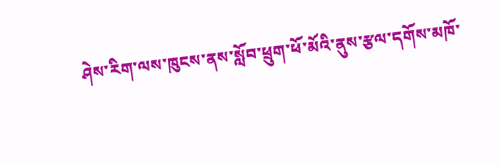ཤེས་རིག་ལས་ཁུངས་ནས་སློབ་ཕྲུག་ཕོ་མོའི་ནུས་རྩལ་དགོས་མཁོ་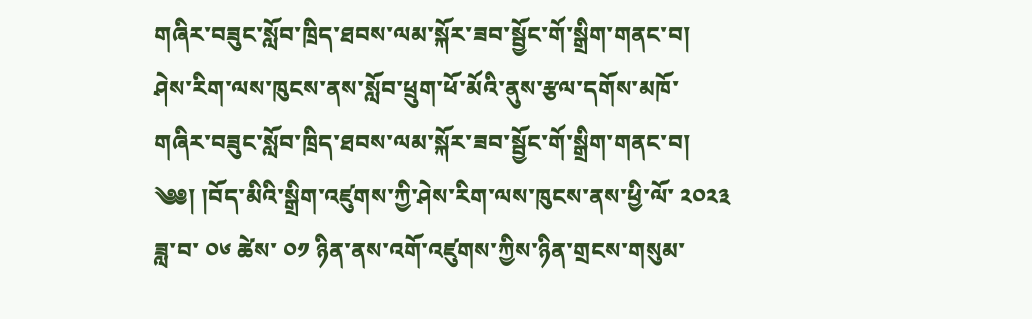གཞིར་བཟུང་སློབ་ཁྲིད་ཐབས་ལམ་སྐོར་ཟབ་སྦྱོང་གོ་སྒྲིག་གནང་བ། ཤེས་རིག་ལས་ཁུངས་ནས་སློབ་ཕྲུག་ཕོ་མོའི་ནུས་རྩལ་དགོས་མཁོ་གཞིར་བཟུང་སློབ་ཁྲིད་ཐབས་ལམ་སྐོར་ཟབ་སྦྱོང་གོ་སྒྲིག་གནང་བ། ༄༅། །བོད་མིའི་སྒྲིག་འཛུགས་ཀྱི་ཤེས་རིག་ལས་ཁུངས་ནས་ཕྱི་ལོ་ ༢༠༢༣ ཟླ་བ་ ༠༦ ཚེས་ ༠༡ ཉིན་ནས་འགོ་འཛུགས་ཀྱིས་ཉིན་གྲངས་གསུམ་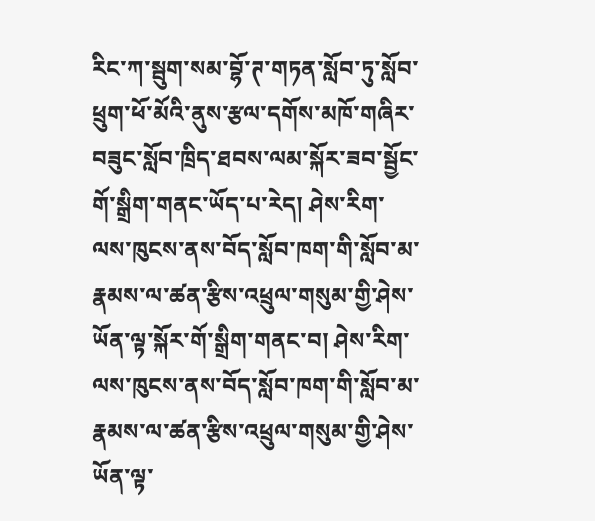རིང་ཀ་སྦུག་སམ་བྷོ་ཊ་གཏན་སློབ་ཏུ་སློབ་ཕྲུག་ཕོ་མོའི་ནུས་རྩལ་དགོས་མཁོ་གཞིར་བཟུང་སློབ་ཁྲིད་ཐབས་ལམ་སྐོར་ཟབ་སྦྱོང་གོ་སྒྲིག་གནང་ཡོད་པ་རེད། ཤེས་རིག་ལས་ཁུངས་ནས་བོད་སློབ་ཁག་གི་སློབ་མ་རྣམས་ལ་ཚན་རྩིས་འཕྲུལ་གསུམ་གྱི་ཤེས་ཡོན་ལྟ་སྐོར་གོ་སྒྲིག་གནང་བ། ཤེས་རིག་ལས་ཁུངས་ནས་བོད་སློབ་ཁག་གི་སློབ་མ་རྣམས་ལ་ཚན་རྩིས་འཕྲུལ་གསུམ་གྱི་ཤེས་ཡོན་ལྟ་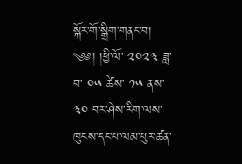སྐོར་གོ་སྒྲིག་གནང་བ། ༄༅། །ཕྱི་ལོ་ ༢༠༢༣ ཟླ་བ་ ༠༥ ཚེས་ ༡༥ ནས་ ༣༠ བར་ཤེས་རིག་ལས་ཁུངས་དང་པ་ལམ་པུར་ཚན་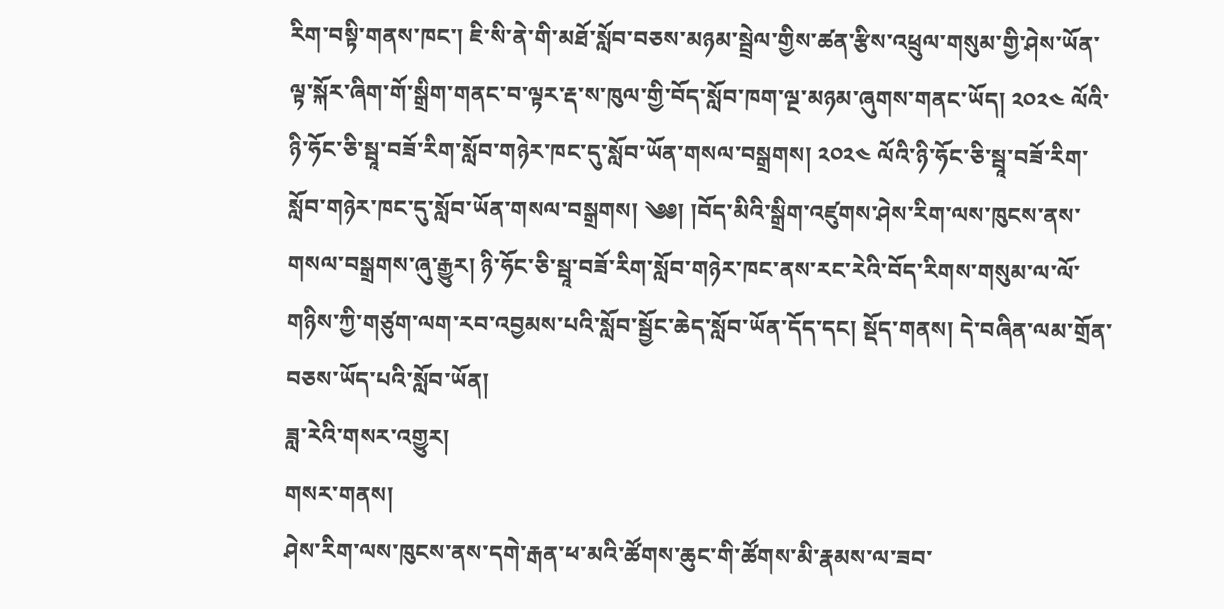རིག་བསྟི་གནས་ཁང་། ཇི་སི་ནེ་གི་མཐོ་སློབ་བཅས་མཉམ་སྦྲེལ་གྱིས་ཚན་རྩིས་འཕྲུལ་གསུམ་གྱི་ཤེས་ཡོན་ལྟ་སྐོར་ཞིག་གོ་སྒྲིག་གནང་བ་ལྟར་རྡ་ས་ཁུལ་གྱི་བོད་སློབ་ཁག་ལྔ་མཉམ་ཞུགས་གནང་ཡོད། ༢༠༢༤ ལོའི་ཉི་ཧོང་ཅི་སྦཱ་བཟོ་རིག་སློབ་གཉེར་ཁང་དུ་སློབ་ཡོན་གསལ་བསྒྲགས། ༢༠༢༤ ལོའི་ཉི་ཧོང་ཅི་སྦཱ་བཟོ་རིག་སློབ་གཉེར་ཁང་དུ་སློབ་ཡོན་གསལ་བསྒྲགས། ༄༅། །བོད་མིའི་སྒྲིག་འཛུགས་ཤེས་རིག་ལས་ཁུངས་ནས་གསལ་བསྒྲགས་ཞུ་རྒྱུར། ཉི་ཧོང་ཅི་སྦཱ་བཟོ་རིག་སློབ་གཉེར་ཁང་ནས་རང་རེའི་བོད་རིགས་གསུམ་ལ་ལོ་གཉིས་ཀྱི་གཙུག་ལག་རབ་འབྱམས་པའི་སློབ་སྦྱོང་ཆེད་སློབ་ཡོན་དོད་དང། སྡོད་གནས། དེ་བཞིན་ལམ་གྲོན་བཅས་ཡོད་པའི་སློབ་ཡོན།
ཟླ་རེའི་གསར་འགྱུར།
གསར་གནས།
ཤེས་རིག་ལས་ཁུངས་ནས་དགེ་རྒན་ཕ་མའི་ཚོགས་ཆུང་གི་ཚོགས་མི་རྣམས་ལ་ཟབ་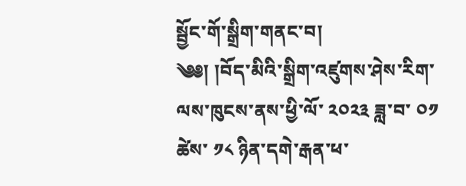སྦྱོང་གོ་སྒྲིག་གནང་བ།
༄༅། །བོད་མིའི་སྒྲིག་འཛུགས་ཤེས་རིག་ལས་ཁུངས་ནས་ཕྱི་ལོ་ ༢༠༢༣ ཟླ་བ་ ༠༡ ཚེས་ ༡༨ ཉིན་དགེ་རྒན་ཕ་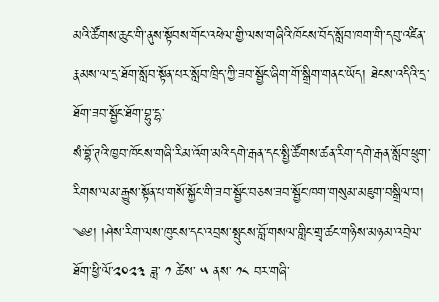མའི་ཚོགས་ཆུང་གི་ནུས་སྟོབས་གོང་འཕེལ་གྱི་ལས་གཞིའི་ཁོངས་བོད་སློབ་ཁག་གི་དབུ་འཛིན་རྣམས་ལ་དྲ་ཐོག་སློབ་སྟོན་པར་སློབ་ཁྲིད་ཀྱི་ཟབ་སྦྱོང་ཞིག་གོ་སྒྲིག་གནང་ཡོད། ཐེངས་འདིའི་དྲ་ཐོག་ཟབ་སྦྱོང་ཐོག་བྷུ་དྷ་
སཾ་བྷོ་ཊའི་ཁྱབ་ཁོངས་གཞི་རིམ་འོག་མའི་དགེ་རྒན་དང་སྤྱི་ཚོགས་ཚན་རིག་དགེ་རྒན་སློབ་ཕྲུག་རིགས་ལམ་རྒྱུས་སྟོན་པ་གསོ་སྐྱོང་གི་ཟབ་སྦྱོང་བཅས་ཟབ་སྦྱོང་ཁག་གསུམ་མཇུག་བསྒྲིལ་བ།
༄༅། །ཤེས་རིག་ལས་ཁུངས་དང་འབྲས་སྤུངས་བློ་གསལ་གླིང་གྲྭ་ཚང་གཉིས་མཉམ་འབྲེལ་ཐོག་ཕྱི་ལོ་༢༠༢༣ ཟླ་ ༡ ཚེས་ ༥ ནས་ ༡༨ བར་གཞི་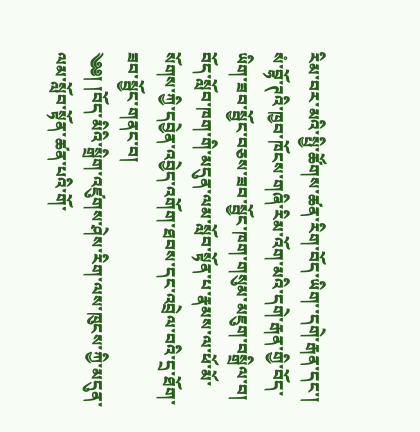རིམ་བར་མའི་སྤྱི་ཚོགས་ཚན་རིག་བོད་ཡིག་་དགེ་རྒན་དང་། སཾ་བྷོ་ཊའི་ཁྱབ་ཁོངས་གཞི་རིམ་འོག་མའི་དགེ་རྒན་གྱི་བོད་ཡིག་ཟབ་སྦྱོང་བཅས་ཟབ་སྦྱོང་ཁག་གསུམ་མཇུག་བསྒྲིལ་བ།
བོད་སློབ་ཁག་གི་མདུན་ལམ་སློབ་སྟོན་པ་རྣམས་ལ་ཕོ་མོ་སོགས་ཀྱི་དབྱེན་འབྱེད་འགོག་ཐབས་དང་འབྲེལ་བའི་དྲ་ཐོག་ཟབ་སྦྱོང་གནང་བ།
༄༅། །བོད་མིའི་སྒྲིག་འཛུགས་ཤེས་རིག་ལས་ཁུངས་ཀྱི་མདུན་ལམ་སློབ་སྟོན་ཚན་པའི་གོ་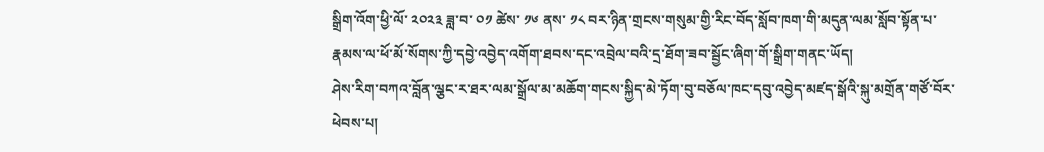སྒྲིག་འོག་ཕྱི་ལོ་ ༢༠༢༣ ཟླ་བ་ ༠༡ ཚེས་ ༡༦ ནས་ ༡༨ བར་ཉིན་གྲངས་གསུམ་གྱི་རིང་བོད་སློབ་ཁག་གི་མདུན་ལམ་སློབ་སྟོན་པ་རྣམས་ལ་ཕོ་མོ་སོགས་ཀྱི་དབྱེ་འབྱེད་འགོག་ཐབས་དང་འབྲེལ་བའི་དྲ་ཐོག་ཟབ་སྦྱོང་ཞིག་གོ་སྒྲིག་གནང་ཡོད།
ཤེས་རིག་བཀའ་བློན་ལྕང་ར་ཐར་ལམ་སྒྲོལ་མ་མཆོག་གངས་སྐྱིད་མེ་ཏོག་བུ་བཅོལ་ཁང་དབུ་འབྱེད་མཛད་སྒོའི་སྐུ་མགྲོན་གཙོ་བོར་ཕེབས་པ།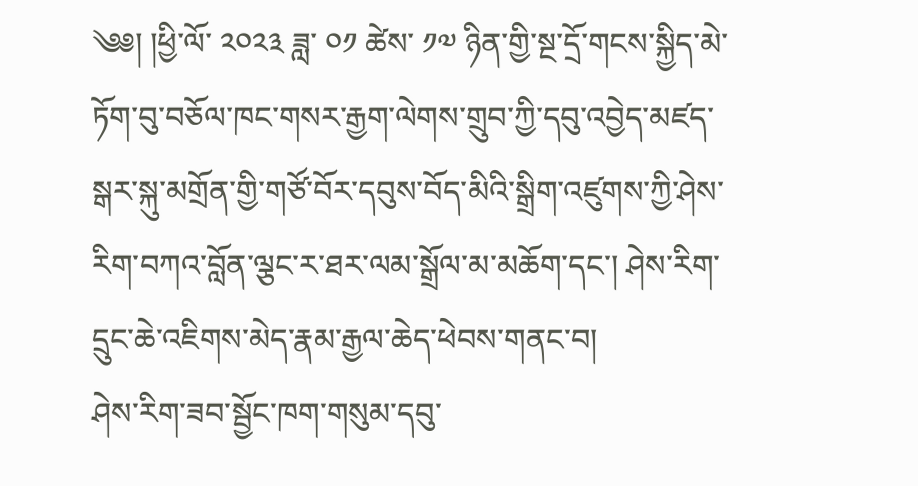༄༅། །ཕྱི་ལོ་ ༢༠༢༣ ཟླ་ ༠༡ ཚེས་ ༡༧ ཉིན་གྱི་སྔ་དྲོ་གངས་སྐྱིད་མེ་ཏོག་བུ་བཅོལ་ཁང་གསར་རྒྱག་ལེགས་གྲུབ་ཀྱི་དབུ་འབྱེད་མཛད་སྒར་སྐུ་མགྲོན་གྱི་གཙོ་བོར་དབུས་བོད་མིའི་སྒྲིག་འཛུགས་ཀྱི་ཤེས་རིག་བཀའ་བློན་ལྕང་ར་ཐར་ལམ་སྒྲོལ་མ་མཆོག་དང་། ཤེས་རིག་དྲུང་ཆེ་འཇིགས་མེད་རྣམ་རྒྱལ་ཆེད་ཕེབས་གནང་བ།
ཤེས་རིག་ཟབ་སྦྱོང་ཁག་གསུམ་དབུ་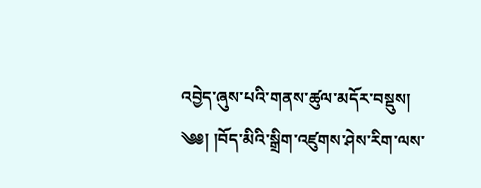འབྱེད་ཞུས་པའི་གནས་ཚུལ་མདོར་བསྡུས།
༄༅། །བོད་མིའི་སྒྲིག་འཛུགས་ཤེས་རིག་ལས་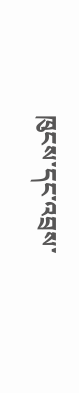ཁུངས་དང་འབྲས་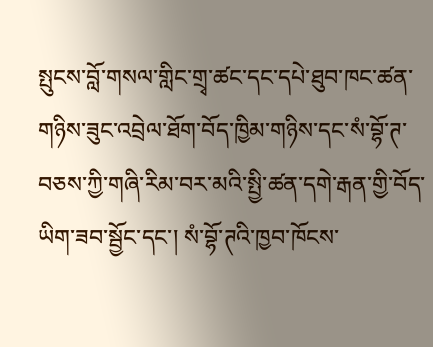སྤུངས་བློ་གསལ་གླིང་གྲྭ་ཚང་དང་དཔེ་ཐུབ་ཁང་ཚན་གཉིས་ཟུང་འབྲེལ་ཐོག་བོད་ཁྱིམ་གཉིས་དང་སཾ་བྷོ་ཊ་བཅས་ཀྱི་གཞི་རིམ་བར་མའི་སྤྱི་ཚན་དགེ་རྒན་གྱི་བོད་ཡིག་ཟབ་སྦྱོང་དང་། སཾ་བྷོ་ཊའི་ཁྱབ་ཁོངས་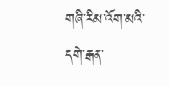གཞི་རིམ་འོག་མའི་དགེ་རྒན་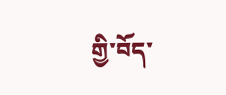གྱི་བོད་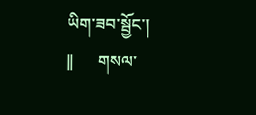ཡིག་ཟབ་སྦྱོང་།
||      གསལ་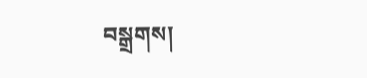བསྒྲགས།